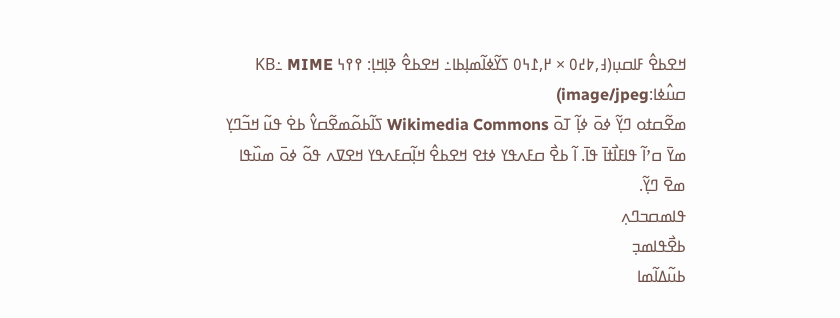ߞߐߕߐ߮ ߓߊߛߎ߲(߃,߈߄߀ × ߂,߁߆߀ ߖߌ߬ߦߊ߬ߘߊ߲ߕߊ߸ ߞߐߕߐ߮ ߢߊ߲ߞߊ߲: ߉߉߆ KB߸ MIME ߛߎ߮ߦߊ:image/jpeg)
ߘߐ߬ߛߙߋ ߣߌ߲߬ ߦߋ߫ ߦߊ߲߬ ߠߋ߫ Wikimedia Commons ߖߊ߬ߕߋ߬ߘߐ߬ߛߌ߮ ߕߐ߭ ߟߎ߬ ߞߏ߬ߣߌ߲ ߘߌ߫ ߛߴߊ߬ ߟߊߓߊ߯ߙߊ߫ ߟߊ߫. ߊ߬ ߕߐ߯ ߛߓߍߟߌ ߦߙߐ ߞߐߕߐ߮ ߞߊ߲߬ߛߓߍߟߌ ߞߐߜߍ ߟߋ߬ ߦߋ߫ ߘߎ߰ߟߊ ߘߐ߫ ߣߌ߲߬.
ߟߊߘߛߏߣߍ߲
ߕߐ߯ߟߊߘߏ߲
ߕߎ߬ߡߊ߬ߘߊ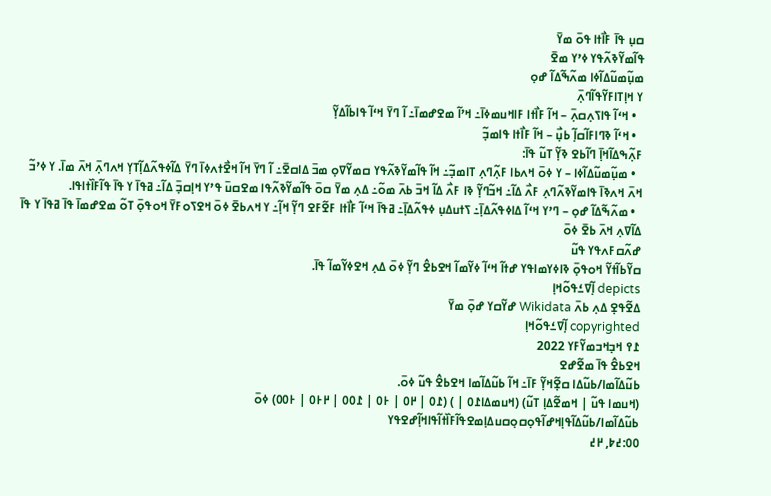ߛߎ߲ ߟߊ߫ ߓߊ߯ߙߊ ߟߋ߫ ߘߌ߫
ߟߊ߬ߘߌ߬ߢߍ߬ߟߌ ߦߴߌ ߘߐ߫
ߘߎ߲߬ߘߎ߬ߡߊ߬ߦߊ ߘߍ߬ߒ߬ߡߊ߬ ߝߋ߲
ߌ ߞߊ߲ߠߊߓߌ߬ߟߊ߬ߣߍ߲߫
  • ߞߵߊ߬ ߟߊߖߍ߲ߛߍ߲߫ – ߞߊ߬ ߓߊ߯ߙߊ ߓߊߞߎߘߦߊ߫߸ ߞߴߊ߬ ߘߐߝߘߊ߫߸ ߊ߬ ߣߌ߫ ߞߵߊ߬ ߟߊߕߊ߬ߡߌ߲߬
  • ߞߵߊ߬ ߢߣߊߓߊ߬ߛߊ߲߬ ߕߎ߲߯ – ߞߊ߬ ߓߊ߯ߙߊ ߟߊߘߏ߲߬
ߓߍ߲߬ߒߡߊ߬ߞߊ߲߫ ߣߊ߬ߕߐ ߢߌ߲߬ ߠߎ߬ ߟߊ߫:
  • ߘߎ߲߬ߘߎ߬ߡߊ߬ߦߊ – ߌ ߦߋ߫ ߞߍߕߊ ߓߍ߲߬ߣߍ߲ ߠߊߘߏ߲߬߸ ߞߊ߬ ߟߊ߬ߘߌ߬ߢߍ߬ߟߌ ߛߘߌ߬ߜߋ߲ ߘߏ߫ ߡߊߛߐ߫߸ ߊ߬ ߣߌ߫ ߞߊ߬ ߞߐ߯ߙߍߦߊ߫ ߣߌ߫ ߡߊ߬ߦߟߍ߬ߡߊ߲߬ߠߌ߲ ߞߍߣߍ߲߫ ߞߍ߫ ߘߊ߫. ߌ ߦߴߏ߬ ߞߍ߫ ߞߍߢߊ߫ ߟߊߘߌ߬ߢߍ߬ߣߍ߲ ߓߍ߯ ߡߊ߬߸ ߞߏ߬ߣߌ߲߬ ߢߊ ߓߍ߯ ߡߊ߬ ߞߏ߫ ߕߍ߫ ߘߋ߬߸ ߡߍ߲ ߘߌ߫ ߛߋ߫ ߟߊ߬ߘߌ߬ߢߍ߬ߟߊ ߘߐߛߎ߫ ߟߴߌ ߞߊ߲ߛߏ߲߫ ߡߊ߬߸ ߥߟߊ߫ ߌ ߟߊ߫ ߟߊ߬ߓߊ߰ߙߊߟߊ.
  • ߘߍ߬ߒ߬ߡߊ߬ ߝߋ߲ – ߣߴߌ ߞߵߊ߬ ߡߊߦߟߍ߬ߡߊ߲߫߸ ߖߙߎߡߎ߲ ߦߟߍ߬ߡߊ߲߫߸ ߥߟߊ߫ ߞߵߊ߬ ߓߊ߯ߙߊ ߓߐ߬ߓߐ ߣߌ߲߬ ߞߊ߲߬߸ ߌ ߞߍߕߐ߫ ߦߋ߫ ߞߐߖߋߓߌ߫ ߞߋߟߋ߲߫ ߠߋ߬ ߘߐߝߘߊ߫ ߟߊ߫ ߥߟߊ߫ ߌ ߟߊ߫ ߡߊ߬ߜߍ߲ ߞߍ߫ ߕߐ߫ ߦߋ߫
ߝߍ߬ߛߓߍߟߌ ߟߎ߬
ߛߌ߬ߕߊ߬ߙߌ߬ ߞߋߟߋ߲߫ ߢߊߦߌߘߊߟߌ ߝߙߊ߬ ߞߵߊ߬ ߦߌ߬ߘߊ߬ ߞߐߕߐ߮ ߣߌ߲߬ ߦߋ߫ ߡߍ߲ ߞߐߦߌ߬ߘߊ߬ ߟߊ߫.
depicts ߊ߲߬ߜߑߟߋ߬ߞߊ߲
ߡߐ߬ߟߐ߲ ߡߍ߲ ߕߍ߫ Wikidata ߝߌ߬ߛߌ ߝߋ߲߫ ߘߌ߫
copyrighted ߊ߲߬ߜߑߟߋ߬ߞߊ߲
߁߉ ߞߏ߲ߞߏߘߌ߬ߓߌ 2022
ߞߐߕߐ߮ ߟߊ߫ ߘߐ߬ߝߐ
ߕߎ߬ߡߊ߬ߘߊ/ߕߎ߬ߡߊ ߛߐ߲߬ߞߌ߲߬ ߓߊ߫߸ ߞߊ߬ ߕߎ߬ߡߊ߬ߘߊ ߞߐߕߐ߮ ߟߎ߬ ߦߋ߫.
(ߞߎߘߊ ߟߎ߬ | ߞߘߐ߬ߡߊ߲ ߠߎ߬) (ߞߎߘߡߊ߁߀ | ) (߁߀ | ߂߀ | ߅߀ | ߁߀߀ | ߂߅߀ | ߅߀߀) ߦߋ߫
ߕߎ߬ߡߊ߬ߘߊ/ߕߎ߬ߡߊ߬ߟߊ߲ߞߝߊ߬ߟߋ߲ߛߋ߲ߛߎߡߊ߲ߘߐߟߊ߬ߓߊ߰ߙߊ߬ߟߊߞߊ߲߬ߝߐߟߌ
߀߀:߄߈, ߂߄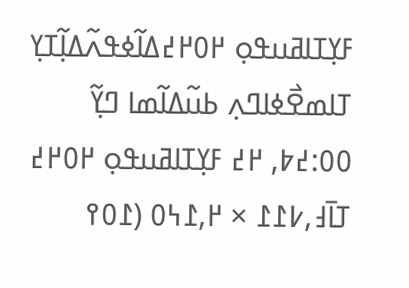ߓߌ߲ߠߊߥߎߟߋ߲ ߂߀߂߄ߡߊ߬ߦߟߍ߬ߡߊ߲߬ߠߌ߲ ߠߊߘߐ߯ߦߊߣߍ߲ ߕߎ߬ߡߊ߬ߘߊ ߣߌ߲߬ ߀߀:߄߈, ߂߄ ߓߌ߲ߠߊߥߎߟߋ߲ ߂߀߂߄ ߠߊ߫߃,߇߁߁ × ߂,߁߆߀ (߁߀߉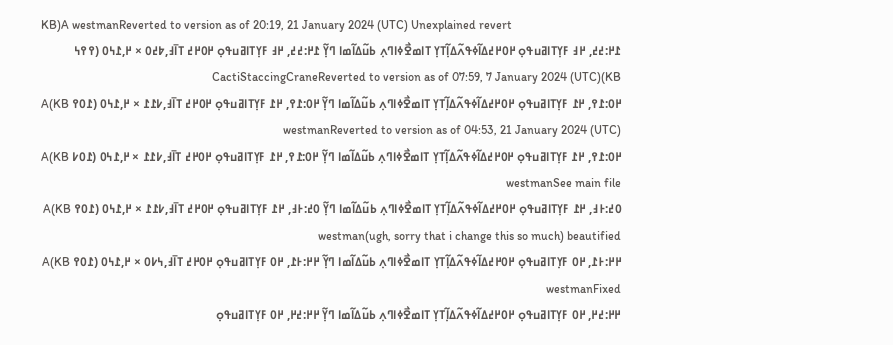KB)A westmanReverted to version as of 20:19, 21 January 2024 (UTC) Unexplained revert
߁߂:߄߄, ߂߃ ߓߌ߲ߠߊߥߎߟߋ߲ ߂߀߂߄ߡߊ߬ߦߟߍ߬ߡߊ߲߬ߠߌ߲ ߠߊߘߐ߯ߦߊߣߍ߲ ߕߎ߬ߡߊ߬ߘߊ ߣߌ߲߬ ߁߂:߄߄, ߂߃ ߓߌ߲ߠߊߥߎߟߋ߲ ߂߀߂߄ ߠߊ߫߃,߈߄߀ × ߂,߁߆߀ (߉߉߆ KB)CactiStaccingCraneReverted to version as of 07:59, 7 January 2024 (UTC)
߂߀:߁߉, ߂߁ ߓߌ߲ߠߊߥߎߟߋ߲ ߂߀߂߄ߡߊ߬ߦߟߍ߬ߡߊ߲߬ߠߌ߲ ߠߊߘߐ߯ߦߊߣߍ߲ ߕߎ߬ߡߊ߬ߘߊ ߣߌ߲߬ ߂߀:߁߉, ߂߁ ߓߌ߲ߠߊߥߎߟߋ߲ ߂߀߂߄ ߠߊ߫߃,߇߁߁ × ߂,߁߆߀ (߁߀߉ KB)A westmanReverted to version as of 04:53, 21 January 2024 (UTC)
߂߀:߁߉, ߂߁ ߓߌ߲ߠߊߥߎߟߋ߲ ߂߀߂߄ߡߊ߬ߦߟߍ߬ߡߊ߲߬ߠߌ߲ ߠߊߘߐ߯ߦߊߣߍ߲ ߕߎ߬ߡߊ߬ߘߊ ߣߌ߲߬ ߂߀:߁߉, ߂߁ ߓߌ߲ߠߊߥߎߟߋ߲ ߂߀߂߄ ߠߊ߫߃,߇߁߁ × ߂,߁߆߀ (߁߀߇ KB)A westmanSee main file
߀߄:߅߃, ߂߁ ߓߌ߲ߠߊߥߎߟߋ߲ ߂߀߂߄ߡߊ߬ߦߟߍ߬ߡߊ߲߬ߠߌ߲ ߠߊߘߐ߯ߦߊߣߍ߲ ߕߎ߬ߡߊ߬ߘߊ ߣߌ߲߬ ߀߄:߅߃, ߂߁ ߓߌ߲ߠߊߥߎߟߋ߲ ߂߀߂߄ ߠߊ߫߃,߇߁߁ × ߂,߁߆߀ (߁߀߉ KB)A westman(ugh, sorry that i change this so much) beautified
߂߂:߅߁, ߂߀ ߓߌ߲ߠߊߥߎߟߋ߲ ߂߀߂߄ߡߊ߬ߦߟߍ߬ߡߊ߲߬ߠߌ߲ ߠߊߘߐ߯ߦߊߣߍ߲ ߕߎ߬ߡߊ߬ߘߊ ߣߌ߲߬ ߂߂:߅߁, ߂߀ ߓߌ߲ߠߊߥߎߟߋ߲ ߂߀߂߄ ߠߊ߫߃,߆߇߀ × ߂,߁߆߀ (߁߀߉ KB)A westmanFixed
߂߂:߄߂, ߂߀ ߓߌ߲ߠߊߥߎߟߋ߲ ߂߀߂߄ߡߊ߬ߦߟߍ߬ߡߊ߲߬ߠߌ߲ ߠߊߘߐ߯ߦߊߣߍ߲ ߕߎ߬ߡߊ߬ߘߊ ߣߌ߲߬ ߂߂:߄߂, ߂߀ ߓߌ߲ߠߊߥߎߟߋ߲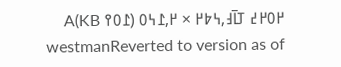߂߀߂߄ ߠߊ߫߃,߆߈߂ × ߂,߁߆߀ (߁߀߉ KB)A westmanReverted to version as of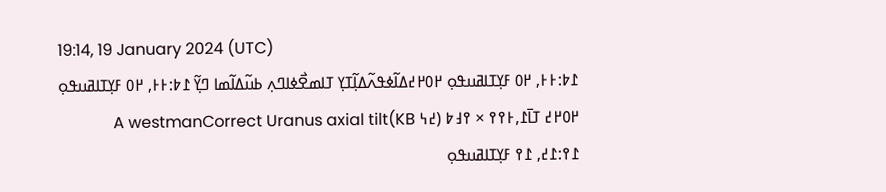19:14, 19 January 2024 (UTC)
߁߈:߅߅, ߂߀ ߓߌ߲ߠߊߥߎߟߋ߲ ߂߀߂߄ߡߊ߬ߦߟߍ߬ߡߊ߲߬ߠߌ߲ ߠߊߘߐ߯ߦߊߣߍ߲ ߕߎ߬ߡߊ߬ߘߊ ߣߌ߲߬ ߁߈:߅߅, ߂߀ ߓߌ߲ߠߊߥߎߟߋ߲ ߂߀߂߄ ߠߊ߫߁,߅߉߉ × ߉߃߈ (߄߆ KB)A westmanCorrect Uranus axial tilt
߁߉:߁߄, ߁߉ ߓߌ߲ߠߊߥߎߟߋ߲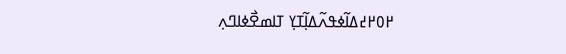߂߀߂߄ߡߊ߬ߦߟߍ߬ߡߊ߲߬ߠߌ߲ ߠߊߘߐ߯ߦߊߣߍ߲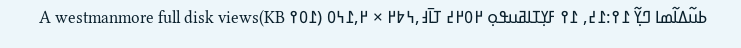ߕߎ߬ߡߊ߬ߘߊ ߣߌ߲߬ ߁߉:߁߄, ߁߉ ߓߌ߲ߠߊߥߎߟߋ߲ ߂߀߂߄ ߠߊ߫߃,߆߈߂ × ߂,߁߆߀ (߁߀߉ KB)A westmanmore full disk views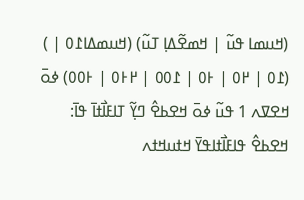(ߞߎߘߊ ߟߎ߬ | ߞߘߐ߬ߡߊ߲ ߠߎ߬) (ߞߎߘߡߊ߁߀ | ) (߁߀ | ߂߀ | ߅߀ | ߁߀߀ | ߂߅߀ | ߅߀߀) ߦߋ߫
ߞߐߜߍ 1 ߟߎ߬ ߦߋ߫ ߞߐߕߐ߮ ߣߌ߲߬ ߠߊߓߊ߯ߙߊ߫ ߟߊ߫:
ߞߐߕߐ߮ ߟߊߓߊ߯ߙߊߟߌ߫ ߞߙߎߞߙߍ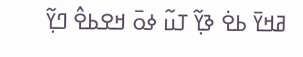ߥߞߌ߫ ߕߐ߭ ߢߌ߲߬ ߠߎ߬ ߦߋ߫ ߞߐߕߐ߮ ߣߌ߲߬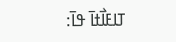ߠߊߓߊ߯ߙߊ߫ ߟߊ߫: